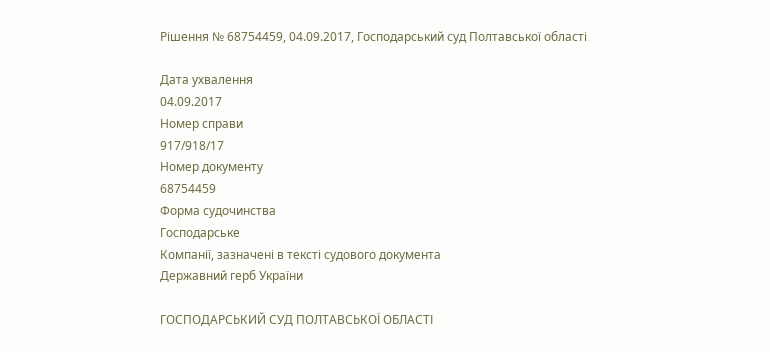Рішення № 68754459, 04.09.2017, Господарський суд Полтавської області

Дата ухвалення
04.09.2017
Номер справи
917/918/17
Номер документу
68754459
Форма судочинства
Господарське
Компанії, зазначені в тексті судового документа
Державний герб України

ГОСПОДАРСЬКИЙ СУД ПОЛТАВСЬКОЇ ОБЛАСТІ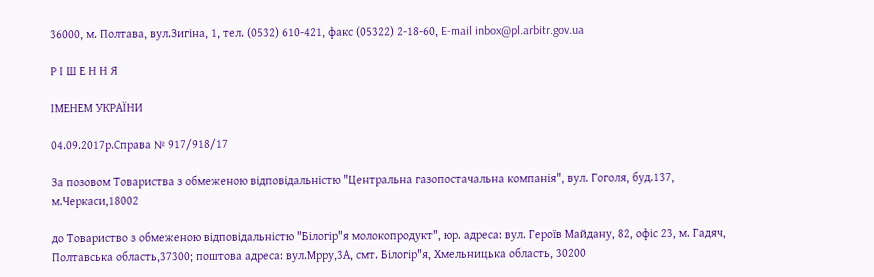36000, м. Полтава, вул.Зигіна, 1, тел. (0532) 610-421, факс (05322) 2-18-60, E-mail inbox@pl.arbitr.gov.ua

Р І Ш Е Н Н Я

ІМЕНЕМ УКРАЇНИ

04.09.2017р.Справа № 917/918/17

За позовом Товариства з обмеженою відповідальністю "Центральна газопостачальна компанія", вул. Гоголя, буд.137, м.Черкаси,18002

до Товариство з обмеженою відповідальністю "Білогір"я молокопродукт", юр. адреса: вул. Героїв Майдану, 82, офіс 23, м. Гадяч, Полтавська область,37300; поштова адреса: вул.Мрру,3А, смт. Білогір"я, Хмельницька область, 30200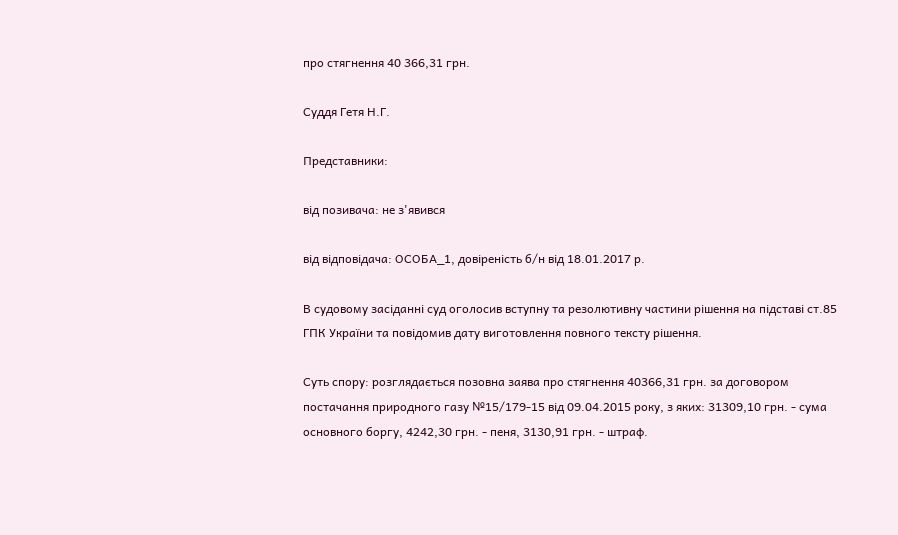про стягнення 40 366,31 грн.

Суддя Гетя Н.Г.

Представники:

від позивача: не з'явився

від відповідача: ОСОБА_1, довіреність б/н від 18.01.2017 р.

В судовому засіданні суд оголосив вступну та резолютивну частини рішення на підставі ст.85 ГПК України та повідомив дату виготовлення повного тексту рішення.

Суть спору: розглядається позовна заява про стягнення 40366,31 грн. за договором постачання природного газу №15/179-15 від 09.04.2015 року, з яких: 31309,10 грн. - сума основного боргу, 4242,30 грн. - пеня, 3130,91 грн. - штраф.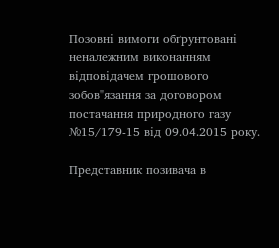Позовні вимоги обґрунтовані неналежним виконанням відповідачем грошового зобов"язання за договором постачання природного газу №15/179-15 від 09.04.2015 року.

Представник позивача в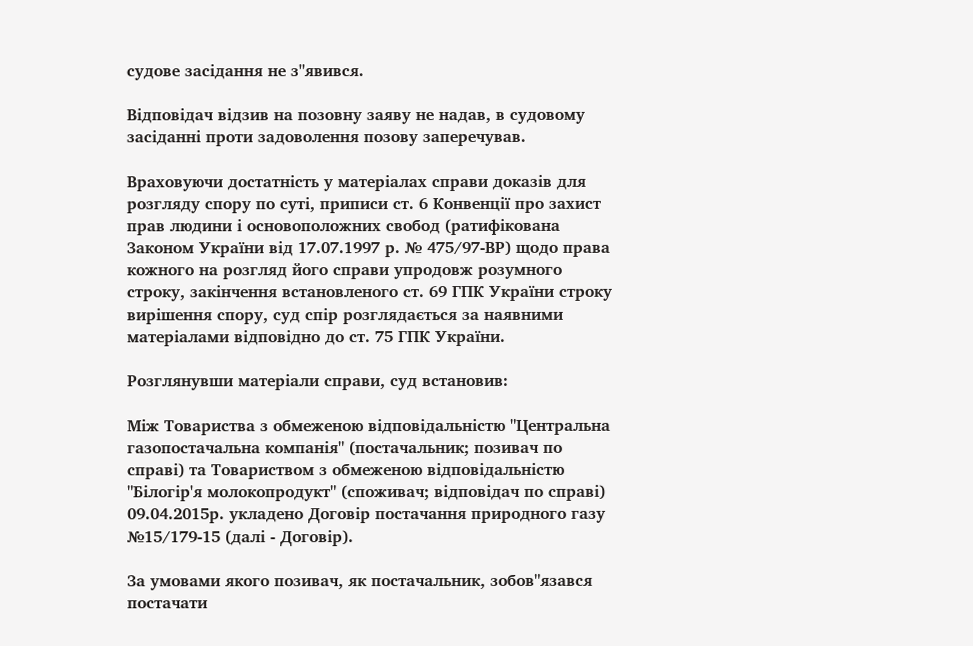судове засідання не з"явився.

Відповідач відзив на позовну заяву не надав, в судовому засіданні проти задоволення позову заперечував.

Враховуючи достатність у матеріалах справи доказів для розгляду спору по суті, приписи ст. 6 Конвенції про захист прав людини і основоположних свобод (ратифікована Законом України від 17.07.1997 р. № 475/97-ВР) щодо права кожного на розгляд його справи упродовж розумного строку, закінчення встановленого ст. 69 ГПК України строку вирішення спору, суд спір розглядається за наявними матеріалами відповідно до ст. 75 ГПК України.

Розглянувши матеріали справи, суд встановив:

Між Товариства з обмеженою відповідальністю "Центральна газопостачальна компанія" (постачальник; позивач по справі) та Товариством з обмеженою відповідальністю "Білогір'я молокопродукт" (споживач; відповідач по справі) 09.04.2015р. укладено Договір постачання природного газу №15/179-15 (далі - Договір).

За умовами якого позивач, як постачальник, зобов"язався постачати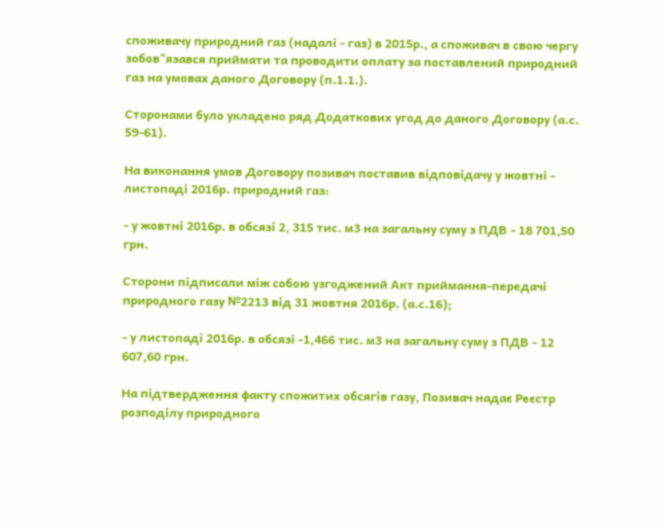споживачу природний газ (надалі - газ) в 2015р., а споживач в свою чергу зобов"язався приймати та проводити оплату за поставлений природний газ на умовах даного Договору (п.1.1.).

Сторонами було укладено ряд Додаткових угод до даного Договору (а.с. 59-61).

На виконання умов Договору позивач поставив відповідачу у жовтні - листопаді 2016р. природний газ:

- у жовтні 2016р. в обсязі 2, 315 тис. м3 на загальну суму з ПДВ - 18 701,50 грн.

Сторони підписали між собою узгоджений Акт приймання-передачі природного газу №2213 від 31 жовтня 2016р. (а.с.16);

- у листопаді 2016р. в обсязі -1,466 тис. м3 на загальну суму з ПДВ - 12 607,60 грн.

На підтвердження факту спожитих обсягів газу, Позивач надає Реєстр розподілу природного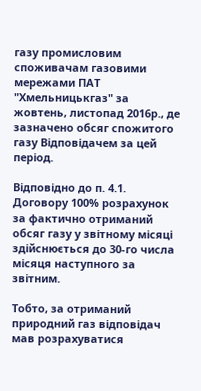газу промисловим споживачам газовими мережами ПАТ "Хмельницькгаз" за жовтень, листопад 2016р., де зазначено обсяг спожитого газу Відповідачем за цей період.

Відповідно до п. 4.1. Договору 100% розрахунок за фактично отриманий обсяг газу у звітному місяці здійснюється до 30-го числа місяця наступного за звітним.

Тобто, за отриманий природний газ відповідач мав розрахуватися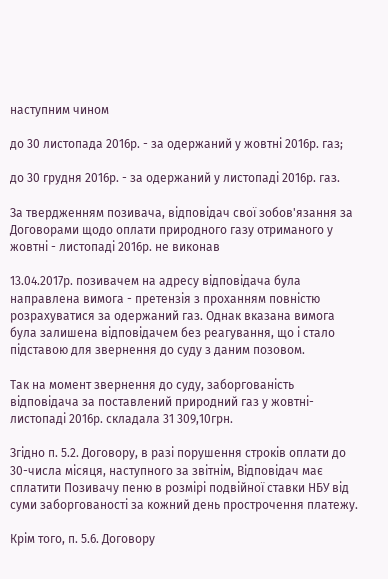наступним чином

до 30 листопада 2016р. - за одержаний у жовтні 2016р. газ;

до 30 грудня 2016р. - за одержаний у листопаді 2016р. газ.

За твердженням позивача, відповідач свої зобов'язання за Договорами щодо оплати природного газу отриманого у жовтні - листопаді 2016р. не виконав

13.04.2017р. позивачем на адресу відповідача була направлена вимога - претензія з проханням повністю розрахуватися за одержаний газ. Однак вказана вимога була залишена відповідачем без реагування, що і стало підставою для звернення до суду з даним позовом.

Так на момент звернення до суду, заборгованість відповідача за поставлений природний газ у жовтні-листопаді 2016р. складала 31 309,10грн.

Згідно п. 5.2. Договору, в разі порушення строків оплати до 30-числа місяця, наступного за звітнім, Відповідач має сплатити Позивачу пеню в розмірі подвійної ставки НБУ від суми заборгованості за кожний день прострочення платежу.

Крім того, п. 5.6. Договору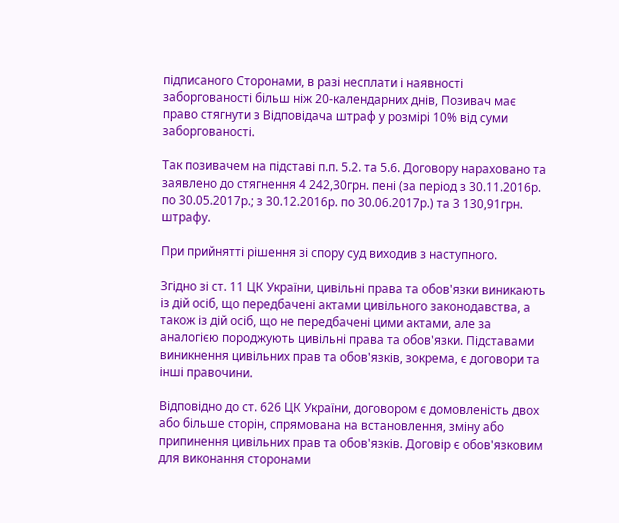підписаного Сторонами, в разі несплати і наявності заборгованості більш ніж 20-календарних днів, Позивач має право стягнути з Відповідача штраф у розмірі 10% від суми заборгованості.

Так позивачем на підставі п.п. 5.2. та 5.6. Договору нараховано та заявлено до стягнення 4 242,30грн. пені (за період з 30.11.2016р. по 30.05.2017р.; з 30.12.2016р. по 30.06.2017р.) та 3 130,91грн. штрафу.

При прийнятті рішення зі спору суд виходив з наступного.

Згідно зі ст. 11 ЦК України, цивільні права та обов'язки виникають із дій осіб, що передбачені актами цивільного законодавства, а також із дій осіб, що не передбачені цими актами, але за аналогією породжують цивільні права та обов'язки. Підставами виникнення цивільних прав та обов'язків, зокрема, є договори та інші правочини.

Відповідно до ст. 626 ЦК України, договором є домовленість двох або більше сторін, спрямована на встановлення, зміну або припинення цивільних прав та обов'язків. Договір є обов'язковим для виконання сторонами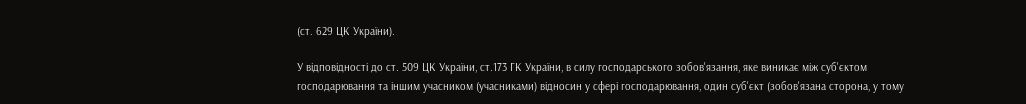(ст. 629 ЦК України).

У відповідності до ст. 509 ЦК України, ст.173 ГК України, в силу господарського зобов'язання, яке виникає між суб'єктом господарювання та іншим учасником (учасниками) відносин у сфері господарювання, один суб'єкт (зобов'язана сторона, у тому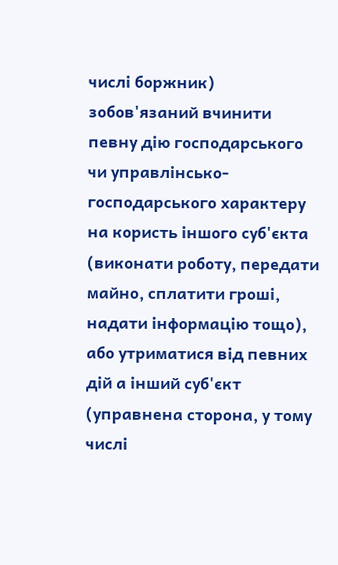числі боржник) зобов'язаний вчинити певну дію господарського чи управлінсько-господарського характеру на користь іншого суб'єкта (виконати роботу, передати майно, сплатити гроші, надати інформацію тощо), або утриматися від певних дій а інший суб'єкт (управнена сторона, у тому числі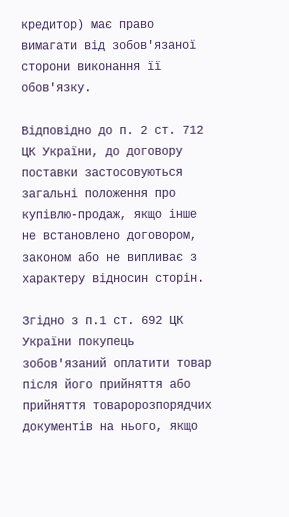кредитор) має право вимагати від зобов'язаної сторони виконання її обов'язку.

Відповідно до п. 2 ст. 712 ЦК України, до договору поставки застосовуються загальні положення про купівлю-продаж, якщо інше не встановлено договором, законом або не випливає з характеру відносин сторін.

Згідно з п.1 ст. 692 ЦК України покупець зобов'язаний оплатити товар після його прийняття або прийняття товаророзпорядчих документів на нього, якщо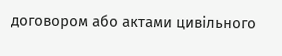договором або актами цивільного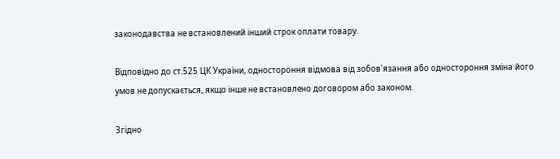законодавства не встановлений інший строк оплати товару.

Відповідно до ст.525 ЦК України, одностороння відмова від зобов'язання або одностороння зміна його умов не допускається, якщо інше не встановлено договором або законом.

Згідно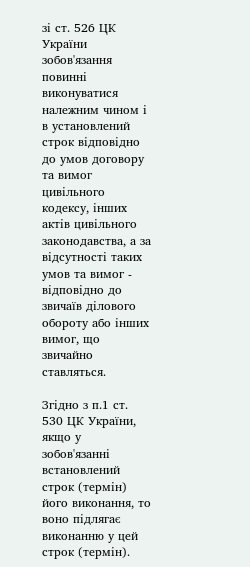зі ст. 526 ЦК України зобов'язання повинні виконуватися належним чином і в установлений строк відповідно до умов договору та вимог цивільного кодексу, інших актів цивільного законодавства, а за відсутності таких умов та вимог - відповідно до звичаїв ділового обороту або інших вимог, що звичайно ставляться.

Згідно з п.1 ст. 530 ЦК України, якщо у зобов'язанні встановлений строк (термін) його виконання, то воно підлягає виконанню у цей строк (термін).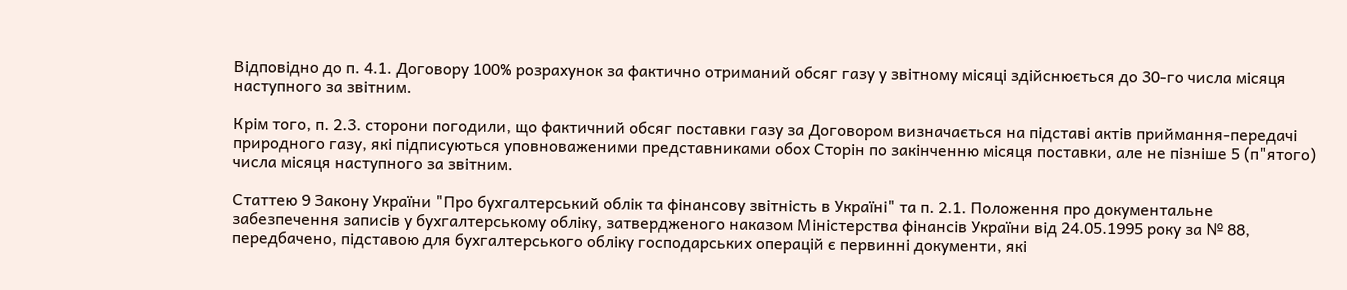Відповідно до п. 4.1. Договору 100% розрахунок за фактично отриманий обсяг газу у звітному місяці здійснюється до 30-го числа місяця наступного за звітним.

Крім того, п. 2.3. сторони погодили, що фактичний обсяг поставки газу за Договором визначається на підставі актів приймання-передачі природного газу, які підписуються уповноваженими представниками обох Сторін по закінченню місяця поставки, але не пізніше 5 (п"ятого) числа місяця наступного за звітним.

Статтею 9 Закону України "Про бухгалтерський облік та фінансову звітність в Україні" та п. 2.1. Положення про документальне забезпечення записів у бухгалтерському обліку, затвердженого наказом Міністерства фінансів України від 24.05.1995 року за № 88, передбачено, підставою для бухгалтерського обліку господарських операцій є первинні документи, які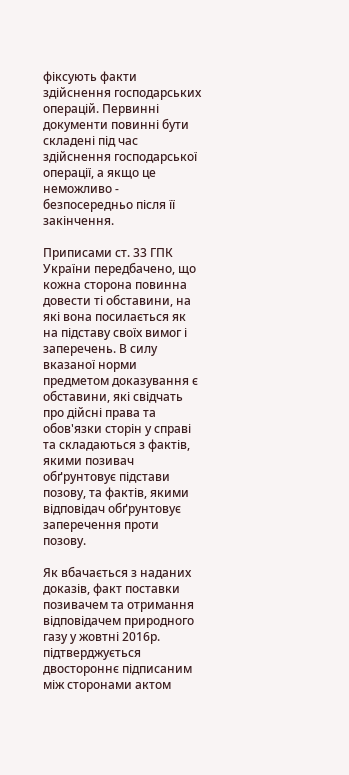фіксують факти здійснення господарських операцій. Первинні документи повинні бути складені під час здійснення господарської операції, а якщо це неможливо - безпосередньо після її закінчення.

Приписами ст. 33 ГПК України передбачено, що кожна сторона повинна довести ті обставини, на які вона посилається як на підставу своїх вимог і заперечень. В силу вказаної норми предметом доказування є обставини, які свідчать про дійсні права та обов'язки сторін у справі та складаються з фактів, якими позивач обґрунтовує підстави позову, та фактів, якими відповідач обґрунтовує заперечення проти позову.

Як вбачається з наданих доказів, факт поставки позивачем та отримання відповідачем природного газу у жовтні 2016р. підтверджується двостороннє підписаним між сторонами актом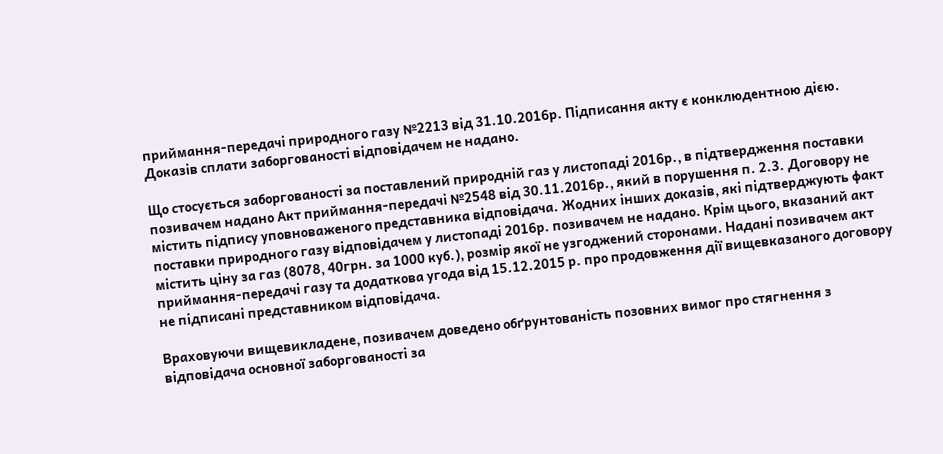приймання-передачі природного газу №2213 від 31.10.2016р. Підписання акту є конклюдентною дією. Доказів сплати заборгованості відповідачем не надано.

Що стосується заборгованості за поставлений природній газ у листопаді 2016р., в підтвердження поставки позивачем надано Акт приймання-передачі №2548 від 30.11.2016р., який в порушення п. 2.3. Договору не містить підпису уповноваженого представника відповідача. Жодних інших доказів, які підтверджують факт поставки природного газу відповідачем у листопаді 2016р. позивачем не надано. Крім цього, вказаний акт містить ціну за газ (8078, 40грн. за 1000 куб.), розмір якої не узгоджений сторонами. Надані позивачем акт приймання-передачі газу та додаткова угода від 15.12.2015 р. про продовження дії вищевказаного договору не підписані представником відповідача.

Враховуючи вищевикладене, позивачем доведено обґрунтованість позовних вимог про стягнення з відповідача основної заборгованості за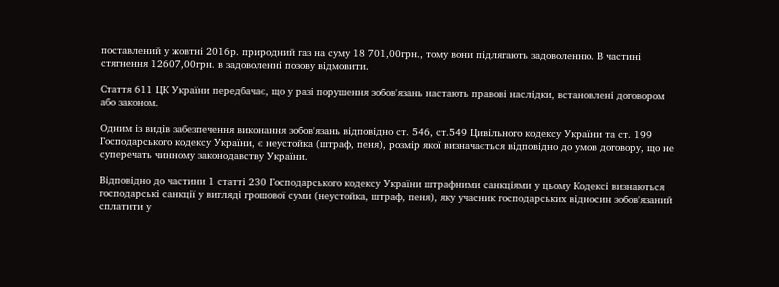поставлений у жовтні 2016р. природний газ на суму 18 701,00грн., тому вони підлягають задоволенню. В частині стягнення 12607,00грн. в задоволенні позову відмовити.

Стаття 611 ЦК України передбачає, що у разі порушення зобов'язань настають правові наслідки, встановлені договором або законом.

Одним із видів забезпечення виконання зобов'язань відповідно ст. 546, ст.549 Цивільного кодексу України та ст. 199 Господарського кодексу України, є неустойка (штраф, пеня), розмір якої визначається відповідно до умов договору, що не суперечать чинному законодавству України.

Відповідно до частини 1 статті 230 Господарського кодексу України штрафними санкціями у цьому Кодексі визнаються господарські санкції у вигляді грошової суми (неустойка, штраф, пеня), яку учасник господарських відносин зобов'язаний сплатити у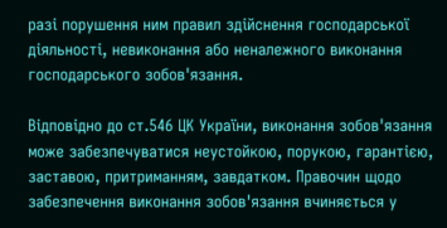разі порушення ним правил здійснення господарської діяльності, невиконання або неналежного виконання господарського зобов'язання.

Відповідно до ст.546 ЦК України, виконання зобов'язання може забезпечуватися неустойкою, порукою, гарантією, заставою, притриманням, завдатком. Правочин щодо забезпечення виконання зобов'язання вчиняється у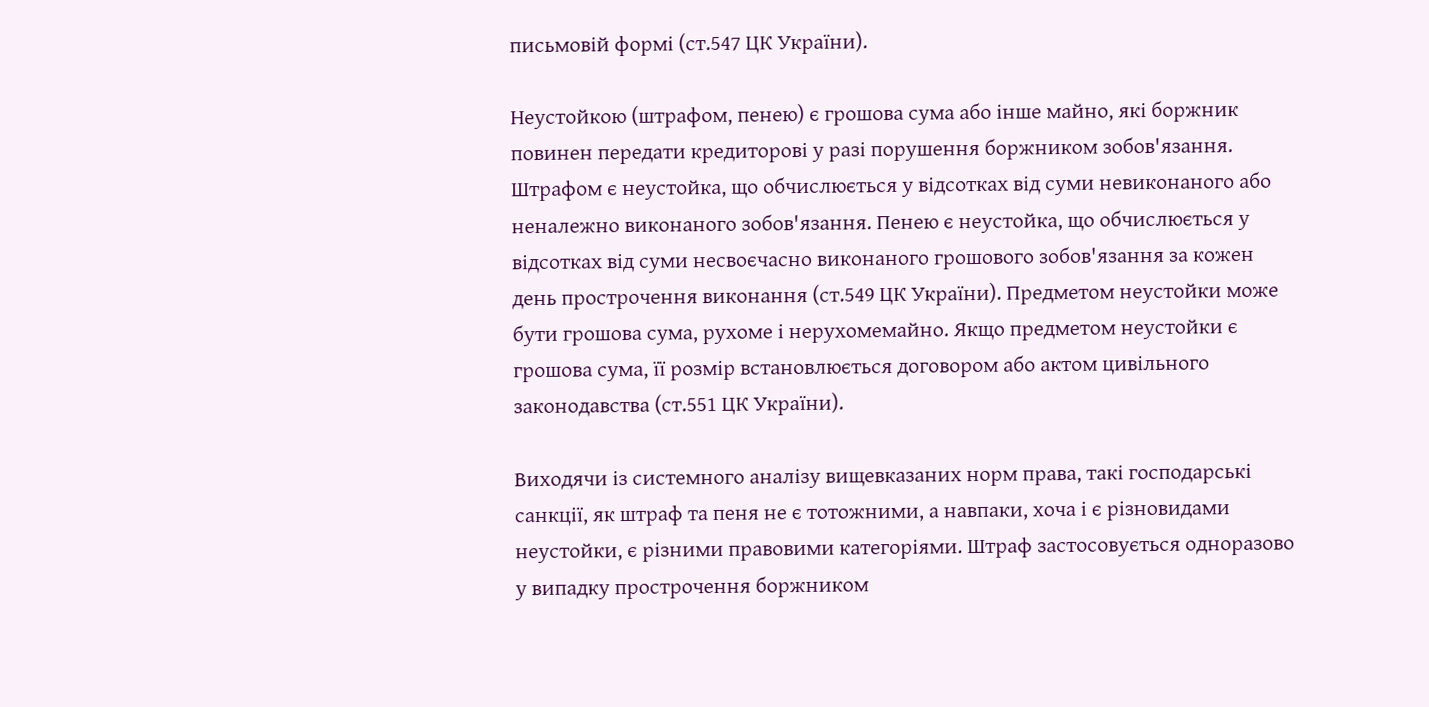письмовій формі (ст.547 ЦК України).

Неустойкою (штрафом, пенею) є грошова сума або інше майно, які боржник повинен передати кредиторові у разі порушення боржником зобов'язання. Штрафом є неустойка, що обчислюється у відсотках від суми невиконаного або неналежно виконаного зобов'язання. Пенею є неустойка, що обчислюється у відсотках від суми несвоєчасно виконаного грошового зобов'язання за кожен день прострочення виконання (ст.549 ЦК України). Предметом неустойки може бути грошова сума, рухоме і нерухомемайно. Якщо предметом неустойки є грошова сума, її розмір встановлюється договором або актом цивільного законодавства (ст.551 ЦК України).

Виходячи із системного аналізу вищевказаних норм права, такі господарські санкції, як штраф та пеня не є тотожними, а навпаки, хоча і є різновидами неустойки, є різними правовими категоріями. Штраф застосовується одноразово у випадку прострочення боржником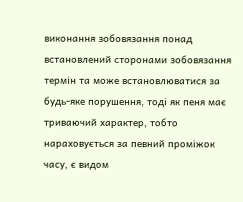виконання зобовязання понад встановлений сторонами зобовязання термін та може встановлюватися за будь-яке порушення, тоді як пеня має триваючий характер, тобто нараховується за певний проміжок часу, є видом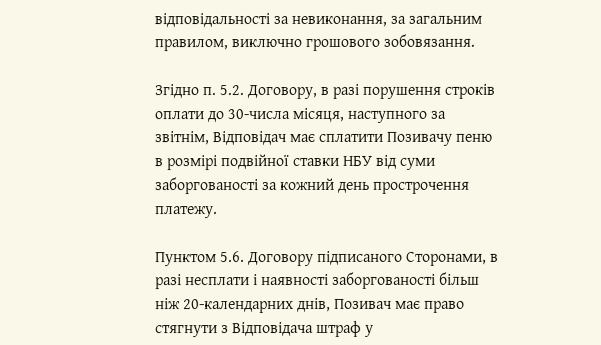відповідальності за невиконання, за загальним правилом, виключно грошового зобовязання.

Згідно п. 5.2. Договору, в разі порушення строків оплати до 30-числа місяця, наступного за звітнім, Відповідач має сплатити Позивачу пеню в розмірі подвійної ставки НБУ від суми заборгованості за кожний день прострочення платежу.

Пунктом 5.6. Договору підписаного Сторонами, в разі несплати і наявності заборгованості більш ніж 20-календарних днів, Позивач має право стягнути з Відповідача штраф у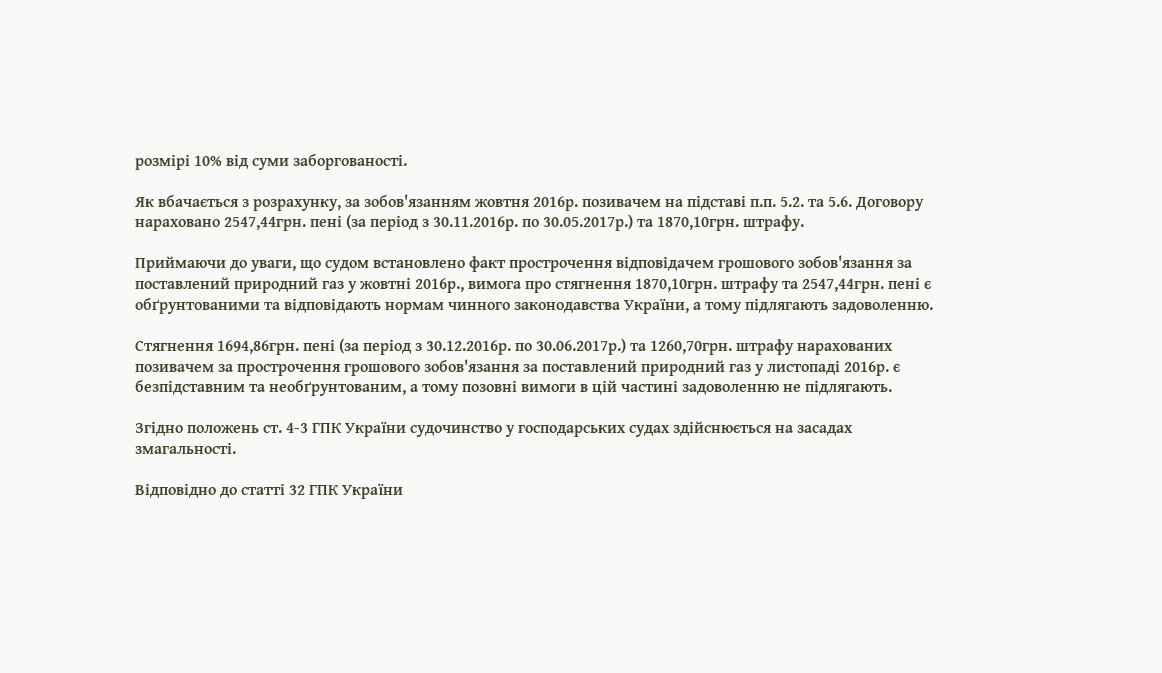розмірі 10% від суми заборгованості.

Як вбачається з розрахунку, за зобов'язанням жовтня 2016р. позивачем на підставі п.п. 5.2. та 5.6. Договору нараховано 2547,44грн. пені (за період з 30.11.2016р. по 30.05.2017р.) та 1870,10грн. штрафу.

Приймаючи до уваги, що судом встановлено факт прострочення відповідачем грошового зобов'язання за поставлений природний газ у жовтні 2016р., вимога про стягнення 1870,10грн. штрафу та 2547,44грн. пені є обґрунтованими та відповідають нормам чинного законодавства України, а тому підлягають задоволенню.

Стягнення 1694,86грн. пені (за період з 30.12.2016р. по 30.06.2017р.) та 1260,70грн. штрафу нарахованих позивачем за прострочення грошового зобов'язання за поставлений природний газ у листопаді 2016р. є безпідставним та необґрунтованим, а тому позовні вимоги в цій частині задоволенню не підлягають.

Згідно положень ст. 4-3 ГПК України судочинство у господарських судах здійснюється на засадах змагальності.

Відповідно до статті 32 ГПК України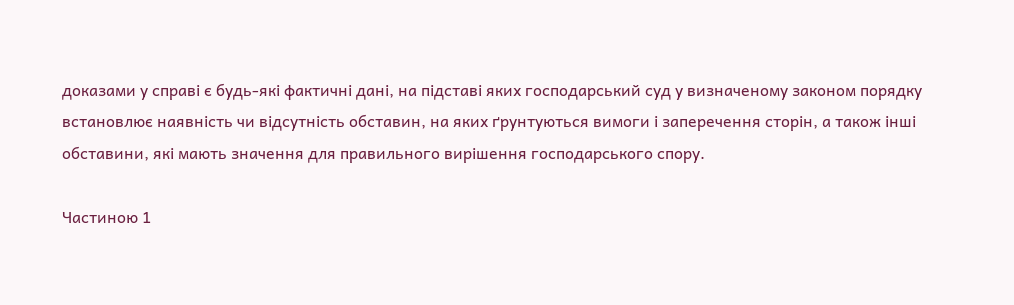доказами у справі є будь-які фактичні дані, на підставі яких господарський суд у визначеному законом порядку встановлює наявність чи відсутність обставин, на яких ґрунтуються вимоги і заперечення сторін, а також інші обставини, які мають значення для правильного вирішення господарського спору.

Частиною 1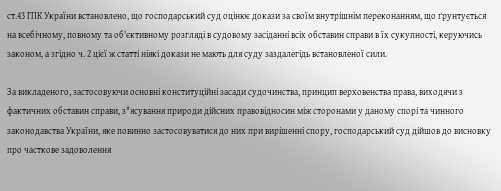ст.43 ГПК України встановлено, що господарський суд оцінює докази за своїм внутрішнім переконанням, що ґрунтується на всебічному, повному та об'єктивному розгляді в судовому засіданні всіх обставин справи в їх сукупності, керуючись законом, а згідно ч. 2 цієї ж статті ніякі докази не мають для суду заздалегідь встановленої сили.

За викладеного, застосовуючи основні конституційні засади судочинства, принцип верховенства права, виходячи з фактичних обставин справи, з"ясування природи дійсних правовідносин між сторонами у даному спорі та чинного законодавства України, яке повинно застосовуватися до них при вирішенні спору, господарський суд дійшов до висновку про часткове задоволення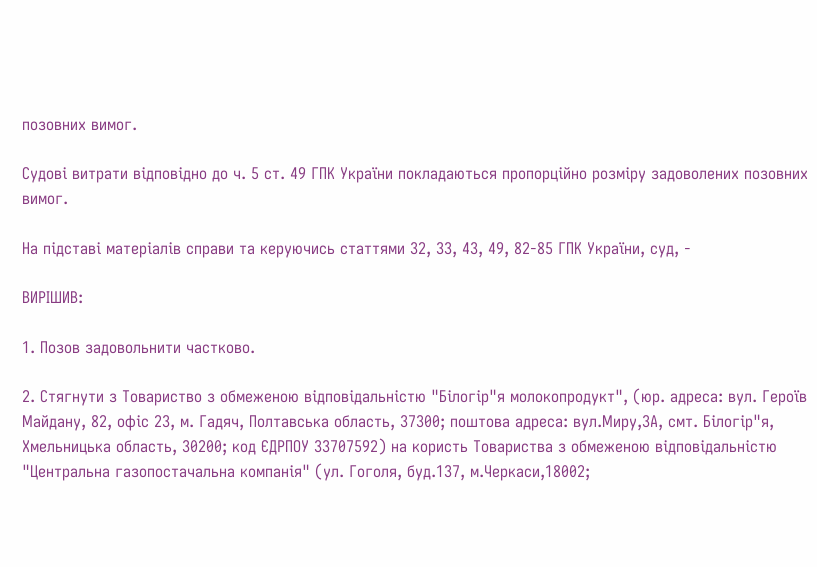позовних вимог.

Судові витрати відповідно до ч. 5 ст. 49 ГПК України покладаються пропорційно розміру задоволених позовних вимог.

На підставі матеріалів справи та керуючись статтями 32, 33, 43, 49, 82-85 ГПК України, суд, -

ВИРІШИВ:

1. Позов задовольнити частково.

2. Стягнути з Товариство з обмеженою відповідальністю "Білогір"я молокопродукт", (юр. адреса: вул. Героїв Майдану, 82, офіс 23, м. Гадяч, Полтавська область, 37300; поштова адреса: вул.Миру,3А, смт. Білогір"я, Хмельницька область, 30200; код ЄДРПОУ 33707592) на користь Товариства з обмеженою відповідальністю "Центральна газопостачальна компанія" (ул. Гоголя, буд.137, м.Черкаси,18002;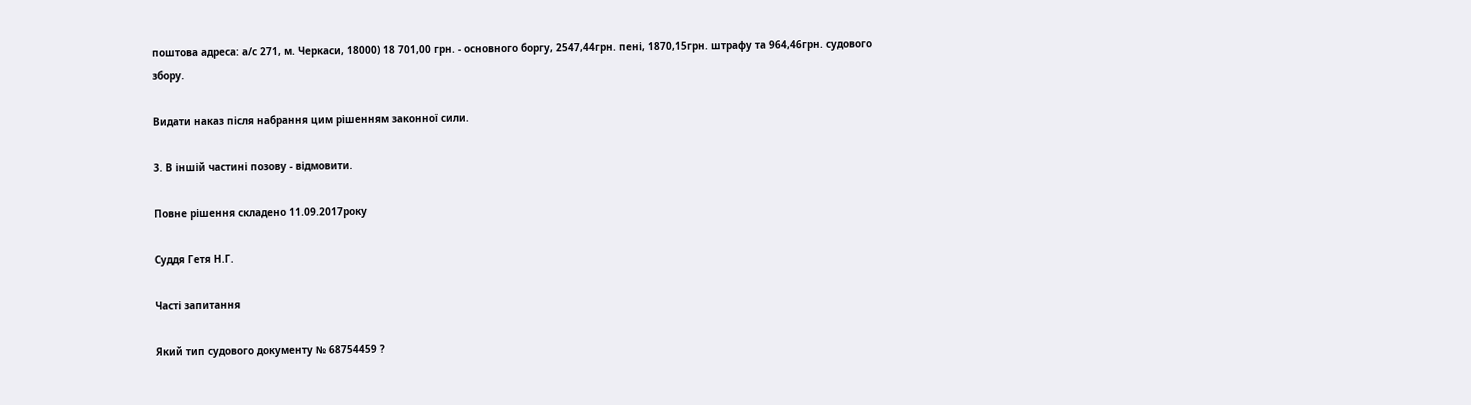поштова адреса: а/с 271, м. Черкаси, 18000) 18 701,00 грн. - основного боргу, 2547,44грн. пені, 1870,15грн. штрафу та 964,46грн. судового збору.

Видати наказ після набрання цим рішенням законної сили.

3. В іншій частині позову - відмовити.

Повне рішення складено 11.09.2017року

Суддя Гетя Н.Г.

Часті запитання

Який тип судового документу № 68754459 ?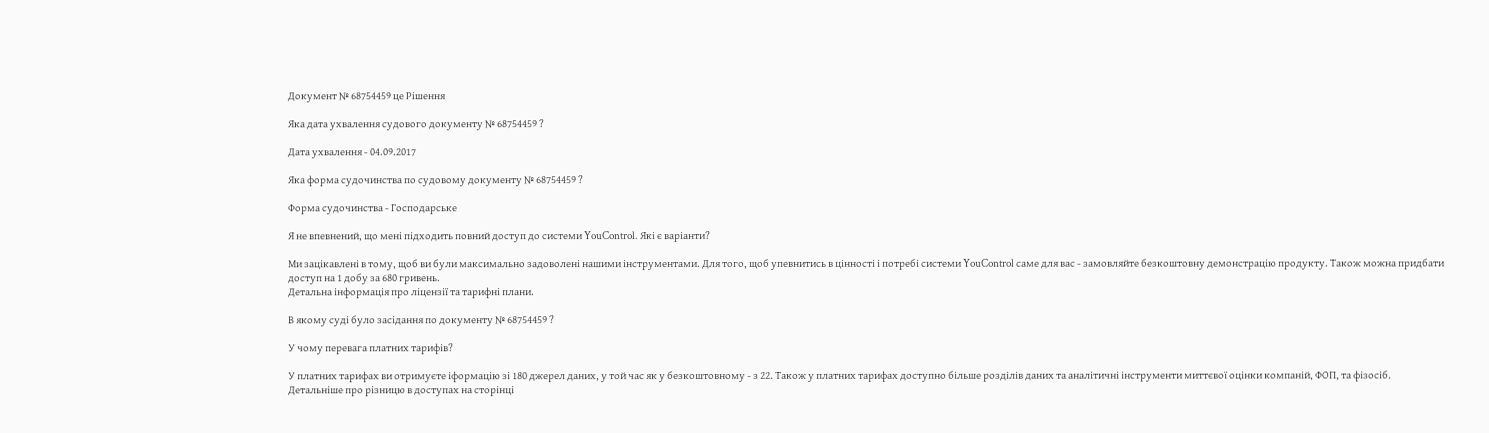Документ № 68754459 це Рішення

Яка дата ухвалення судового документу № 68754459 ?

Дата ухвалення - 04.09.2017

Яка форма судочинства по судовому документу № 68754459 ?

Форма судочинства - Господарське

Я не впевнений, що мені підходить повний доступ до системи YouControl. Які є варіанти?

Ми зацікавлені в тому, щоб ви були максимально задоволені нашими інструментами. Для того, щоб упевнитись в цінності і потребі системи YouControl саме для вас - замовляйте безкоштовну демонстрацію продукту. Також можна придбати доступ на 1 добу за 680 гривень.
Детальна інформація про ліцензії та тарифні плани.

В якому cуді було засідання по документу № 68754459 ?

У чому перевага платних тарифів?

У платних тарифах ви отримуєте іформацію зі 180 джерел даних, у той час як у безкоштовному - з 22. Також у платних тарифах доступно більше розділів даних та аналітичні інструменти миттєвої оцінки компаній, ФОП, та фізосіб.
Детальніше про різницю в доступах на сторінці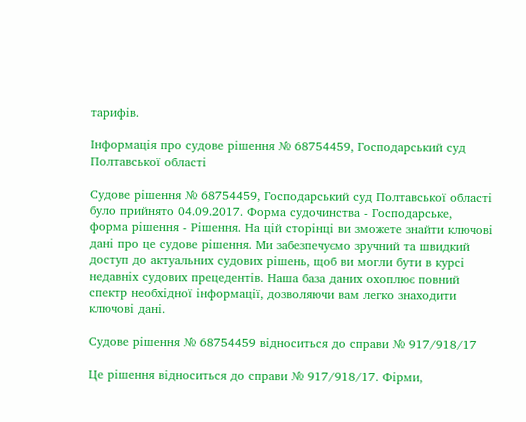тарифів.

Інформація про судове рішення № 68754459, Господарський суд Полтавської області

Судове рішення № 68754459, Господарський суд Полтавської області було прийнято 04.09.2017. Форма судочинства - Господарське, форма рішення - Рішення. На цій сторінці ви зможете знайти ключові дані про це судове рішення. Ми забезпечуємо зручний та швидкий доступ до актуальних судових рішень, щоб ви могли бути в курсі недавніх судових прецедентів. Наша база даних охоплює повний спектр необхідної інформації, дозволяючи вам легко знаходити ключові дані.

Судове рішення № 68754459 відноситься до справи № 917/918/17

Це рішення відноситься до справи № 917/918/17. Фірми,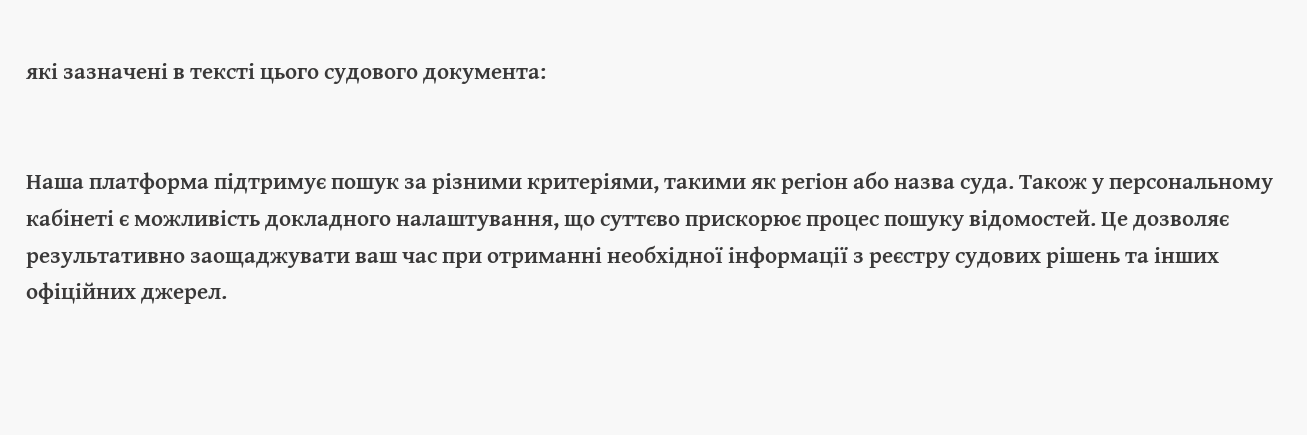які зазначені в тексті цього судового документа:


Наша платформа підтримує пошук за різними критеріями, такими як регіон або назва суда. Також у персональному кабінеті є можливість докладного налаштування, що суттєво прискорює процес пошуку відомостей. Це дозволяє результативно заощаджувати ваш час при отриманні необхідної інформації з реєстру судових рішень та інших офіційних джерел.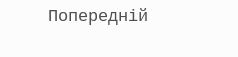Попередній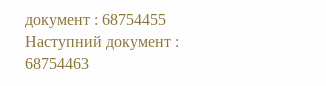документ : 68754455
Наступний документ : 68754463